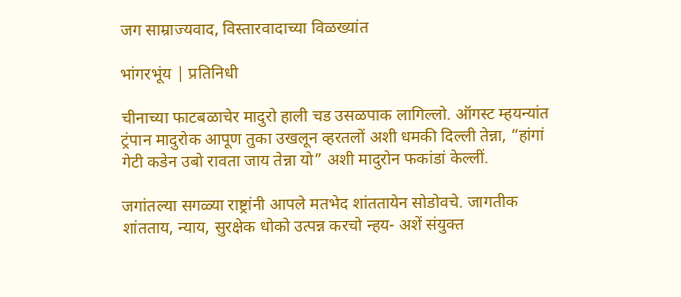जग साम्राज्यवाद, विस्तारवादाच्या विळख्यांत

भांगरभूंय | प्रतिनिधी

चीनाच्या फाटबळाचेर मादुरो हाली चड उसळपाक लागिल्लो. ऑगस्ट म्हयन्यांत ट्रंपान मादुरोक आपूण तुका उखलून व्हरतलों अशी धमकी दिल्ली तेन्ना, “हांगां गेटी कडेन उबो रावता जाय तेन्ना यो” अशी मादुरोन फकांडां केल्लीं.

जगांतल्या सगळ्या राष्ट्रांनी आपले मतभेद शांततायेन सोडोवचे. जागतीक शांतताय, न्याय, सुरक्षेक धोको उत्पन्न करचो न्हय- अशें संयुक्त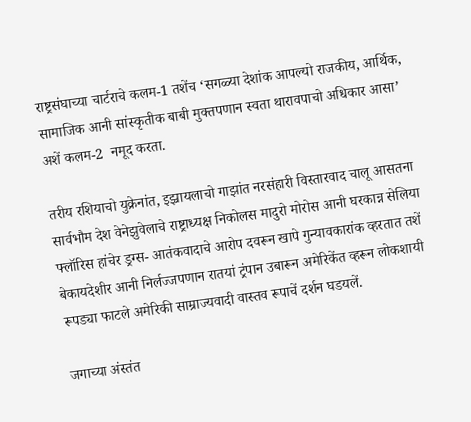राष्ट्रसंघाच्या चार्टराचे कलम-1 तशेंच ‘सगळ्या देशांक आपल्यो राजकीय, आर्थिक, सामाजिक आनी सांस्कृतीक बाबी मुक्तपणान स्वता थारावपाचो अधिकार आसा’ अशें कलम-2  नमूद करता.

तरीय रशियाचो युक्रेनांत, इझ्रायलाचो गाझांत नरसंहारी विस्तारवाद चालू आसतना सार्वभौम देश वेनेझुवेलाचे राष्ट्राध्यक्ष निकोलस मादुरो मोरोस आनी घरकान्न सेलिया फ्लॉरिस हांचेर ड्रग्स- आतंकवादाचे आरोप दवरून खापे गुन्यावकारांक व्हरतात तशें बेकायदेशीर आनी निर्लज्जपणान रातयां ट्रंपान उबारून अमेरिकेंत व्हरून लोकशायी रूपड्या फाटले अमेरिकी साम्राज्यवादी वास्तव रूपाचें दर्शन घडयलें.

जगाच्या अंस्तंत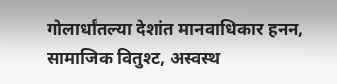गोलार्धांतल्या देशांत मानवाधिकार हनन, सामाजिक वितुश्ट, अस्वस्थ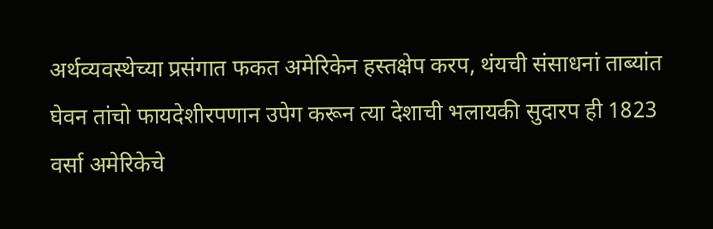अर्थव्यवस्थेच्या प्रसंगात फकत अमेरिकेन हस्तक्षेप करप, थंयची संसाधनां ताब्यांत घेवन तांचो फायदेशीरपणान उपेग करून त्या देशाची भलायकी सुदारप ही 1823 वर्सा अमेरिकेचे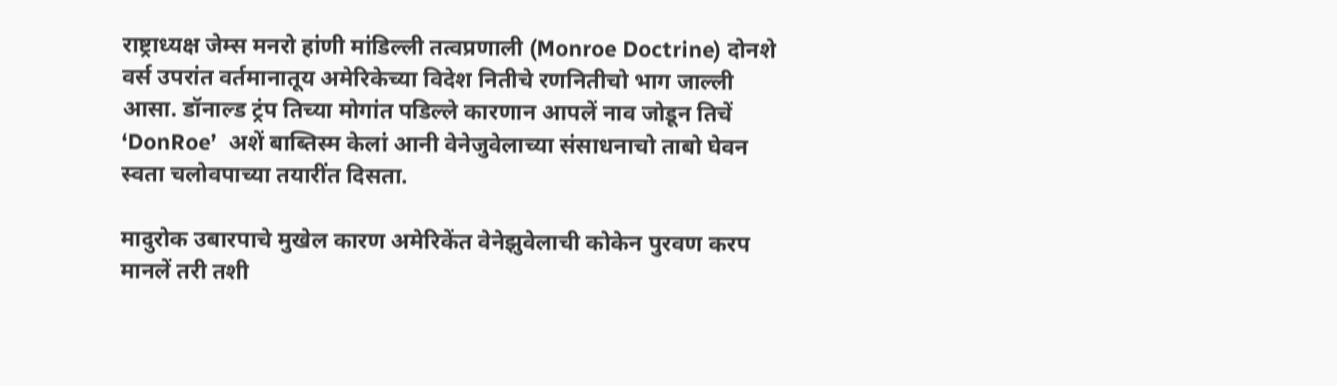राष्ट्राध्यक्ष जेम्स मनरो हांणी मांडिल्ली तत्वप्रणाली (Monroe Doctrine) दोनशे वर्स उपरांत वर्तमानातूय अमेरिकेच्या विदेश नितीचे रणनितीचो भाग जाल्ली आसा. डॉनाल्ड ट्रंप तिच्या मोगांत पडिल्ले कारणान आपलें नाव जोडून तिचें ‘DonRoe’  अशें बाब्तिस्म केलां आनी वेनेजुवेलाच्या संसाधनाचो ताबो घेवन स्वता चलोवपाच्या तयारींत दिसता.

मादुरोक उबारपाचे मुखेल कारण अमेरिकेंत वेनेझुवेलाची कोकेन पुरवण करप मानलें तरी तशी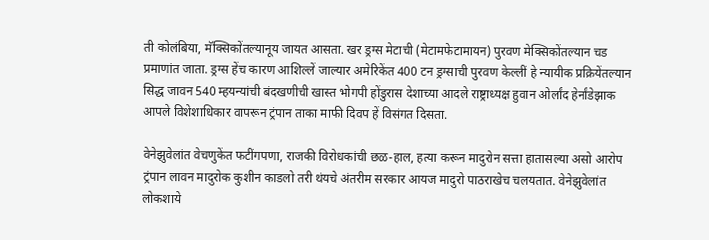ती कोलंबिया, मॅक्सिकोंतल्यानूय जायत आसता. खर ड्रग्स मेटाची (मेटामफेटामायन) पुरवण मेक्सिकोंतल्यान चड प्रमाणांत जाता. ड्रग्स हेंच कारण आशिल्लें जाल्यार अमेरिकेंत 400 टन ड्रग्साची पुरवण केल्लीं हे न्यायीक प्रक्रियेंतल्यान सिद्ध जावन 540 म्हयन्यांची बंदखणीची खास्त भोगपी होंडुरास देशाच्या आदले राष्ट्राध्यक्ष हुवान ओर्लांद हेर्नांडेझाक आपले विशेशाधिकार वापरून ट्रंपान ताका माफी दिवप हें विसंगत दिसता.

वेनेझुवेलांत वेचणुकेंत फटींगपणा, राजकी विरोधकांची छळ-हाल, हत्या करून मादुरोन सत्ता हातासल्या असो आरोप ट्रंपान लावन मादुरोक कुशीन काडलो तरी थंयचे अंतरीम सरकार आयज मादुरो पाठराखेच चलयतात. वेनेझुवेलांत लोकशाये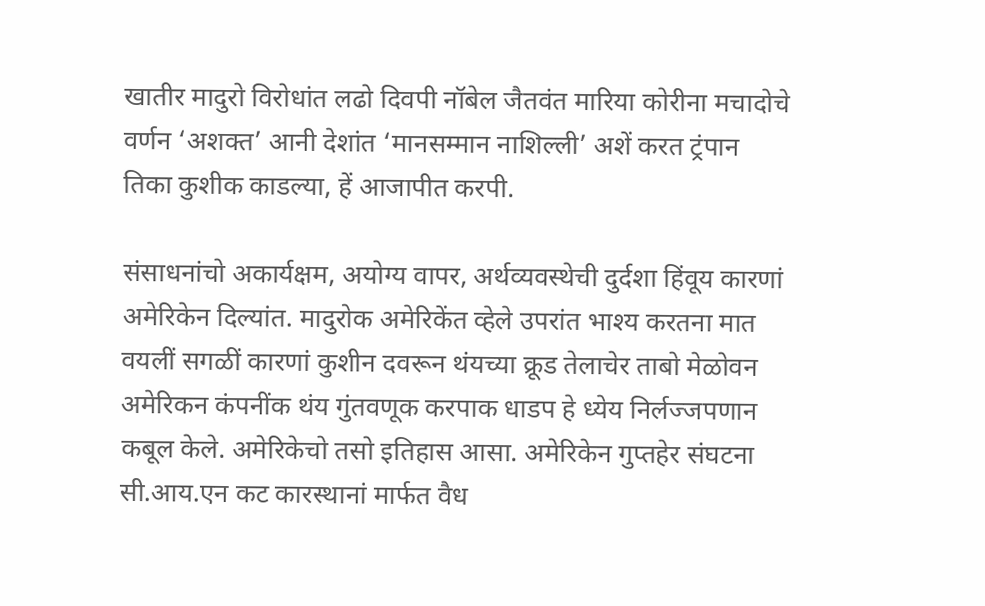खातीर मादुरो विरोधांत लढो दिवपी नॉबेल जैतवंत मारिया कोरीना मचादोचे वर्णन ‘अशक्त’ आनी देशांत ‘मानसम्मान नाशिल्ली’ अशें करत ट्रंपान तिका कुशीक काडल्या, हें आजापीत करपी.

संसाधनांचो अकार्यक्षम, अयोग्य वापर, अर्थव्यवस्थेची दुर्दशा हिंवूय कारणां अमेरिकेन दिल्यांत. मादुरोक अमेरिकेंत व्हेले उपरांत भाश्य करतना मात वयलीं सगळीं कारणां कुशीन दवरून थंयच्या क्रूड तेलाचेर ताबो मेळोवन अमेरिकन कंपनींक थंय गुंतवणूक करपाक धाडप हे ध्येय निर्लज्जपणान कबूल केले. अमेरिकेचो तसो इतिहास आसा. अमेरिकेन गुप्तहेर संघटना सी.आय.एन कट कारस्थानां मार्फत वैध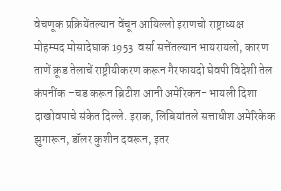वेचणूक प्रक्रियेंतल्यान वेंचून आयिल्लो इराणचो राष्ट्राध्यक्ष मोहम्मद मोसादेघाक 1953  वर्सा सत्तेंतल्यान भायरायलो, कारण ताणें क्रूड तेलाचें राष्ट्रीयीकरण करून गैरफायदो घेवपी विदेशी तेल कंपनींक –चड करून ब्रिटीश आनी अमेरिकन- भायली दिशा दाखोवपाचे संकेत दिल्ले. इराक, लिबियांतले सत्ताधीश अमेरिकेक झुगारून, डॉलर कुशीन दवरून, इतर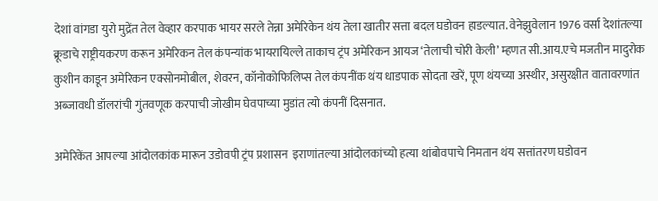देशां वांगडा युरो मुद्रेंत तेल वेव्हार करपाक भायर सरले तेन्ना अमेरिकेन थंय तेला खातीर सत्ता बदल घडोवन हाडल्यात. वेनेझुवेलान 1976 वर्सा देशांतल्या क्रूडाचे राष्ट्रीयकरण करून अमेरिकन तेल कंपन्यांक भायरायिल्ले ताकाच ट्रंप अमेरिकन आयज ‘तेलाची चोरी केली’ म्हणत सी.आय.एचे मजतीन मादुरोक कुशीन काडून अमेरिकन एक्सोनमोबील, शेवरन, कॉनोकोफिलिप्स तेल कंपनींक थंय धाडपाक सोदता खरें, पूण थंयच्या अस्थीर, असुरक्षीत वातावरणांत अब्जावधी डॉलरांची गुंतवणूक करपाची जोखीम घेवपाच्या मुडांत त्यो कंपनीं दिसनात.

अमेरिकेंत आपल्या आंदोलकांक मारून उडोवपी ट्रंप प्रशासन  इराणांतल्या आंदोलकांच्यो हत्या थांबोवपाचे निमतान थंय सत्तांतरण घडोवन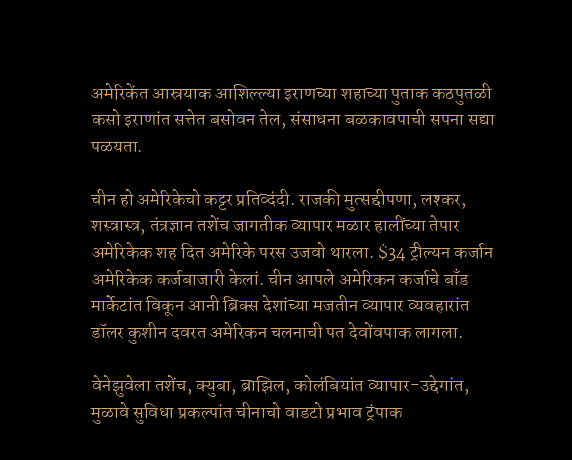अमेरिकेंत आस्रयाक आशिल्ल्या इराणच्या शहाच्या पुताक कठपुतळी कसो इराणांत सत्तेत बसोवन तेल, संसाधना बळकावपाची सपना सद्या पळयता.

चीन हो अमेरिकेचो कट्टर प्रतिव्दंदी. राजकी मुत्सद्दीपणा, लश्कर, शस्त्रास्त्र, तंत्रज्ञान तशेंच जागतीक व्यापार मळार हालींच्या तेपार अमेरिकेक शह दित अमेरिके परस उजवो थारला. $34 ट्रील्यन कर्जान अमेरिकेक कर्जबाजारी केलां. चीन आपले अमेरिकन कर्जाचे बाँड मार्केटांत विकून आनी ब्रिक्स देशांच्या मजतीन व्यापार व्यवहारांत डॉलर कुशीन दवरत अमेरिकन चलनाची पत देवोंवपाक लागला.

वेनेझुवेला तशेंच, क्युबा, ब्राझिल, कोलंबियांत व्यापार-उद्देगांत, मुळावे सुविधा प्रकल्पांत चीनाचो वाडटो प्रभाव ट्रंपाक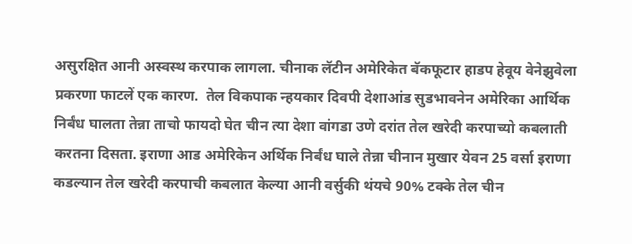असुरक्षित आनी अस्वस्थ करपाक लागला. चीनाक लॅटीन अमेरिकेत बॅकफूटार हाडप हेवूय वेनेझुवेला प्रकरणा फाटलें एक कारण.  तेल विकपाक न्हयकार दिवपी देशाआंड सुडभावनेन अमेरिका आर्थिक निर्बंध घालता तेन्ना ताचो फायदो घेत चीन त्या देशा वांगडा उणे दरांत तेल खरेदी करपाच्यो कबलाती करतना दिसता. इराणा आड अमेरिकेन अर्थिक निर्बंध घाले तेन्ना चीनान मुखार येवन 25 वर्सा इराणा कडल्यान तेल खरेदी करपाची कबलात केल्या आनी वर्सुकी थंयचे 90% टक्के तेल चीन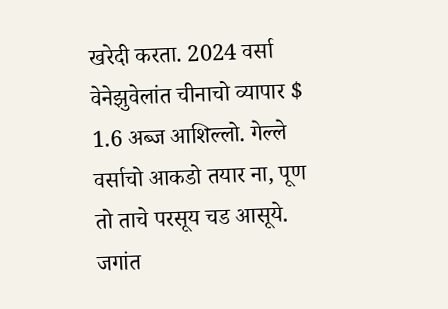खरेदी करता. 2024 वर्सा वेनेझुवेलांत चीनाचो व्यापार $ 1.6 अब्ज आशिल्लो. गेल्ले वर्साचो आकडो तयार ना, पूण तो ताचे परसूय चड आसूये. जगांत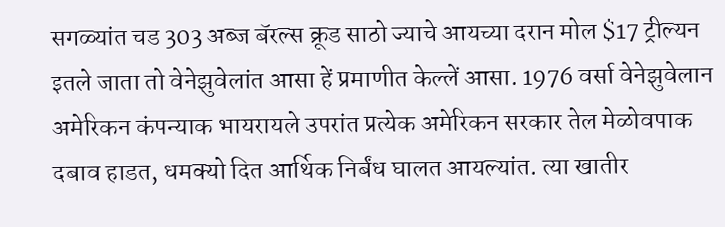सगळ्यांत चड 303 अब्ज बॅरल्स क्रूड साठो ज्याचे आयच्या दरान मोल $17 ट्रील्यन इतले जाता तो वेनेझुवेलांत आसा हें प्रमाणीत केल्लें आसा. 1976 वर्सा वेनेझुवेलान अमेरिकन कंपन्याक भायरायले उपरांत प्रत्येक अमेरिकन सरकार तेल मेळोवपाक दबाव हाडत, धमक्यो दित आर्थिक निर्बंध घालत आयल्यांत. त्या खातीर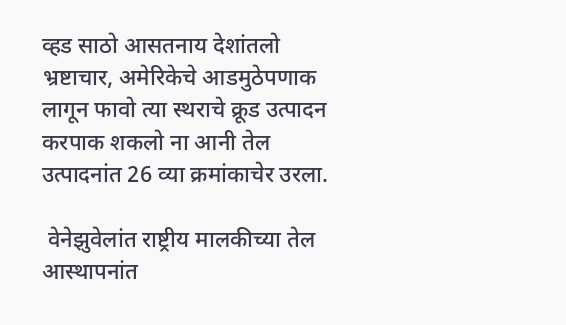व्हड साठो आसतनाय देशांतलो भ्रष्टाचार, अमेरिकेचे आडमुठेपणाक लागून फावो त्या स्थराचे क्रूड उत्पादन करपाक शकलो ना आनी तेल उत्पादनांत 26 व्या क्रमांकाचेर उरला.

 वेनेझुवेलांत राष्ट्रीय मालकीच्या तेल आस्थापनांत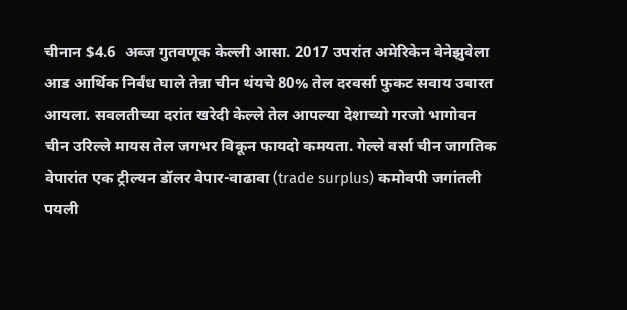चीनान $4.6  अब्ज गुतवणूक केल्ली आसा. 2017 उपरांत अमेरिकेन वेनेझुवेला आड आर्थिक निर्बंध घाले तेन्ना चीन थंयचे 80% तेल दरवर्सा फुकट सवाय उबारत आयला. सवलतीच्या दरांत खरेदी केल्ले तेल आपल्या देशाच्यो गरजो भागोवन चीन उरिल्ले मायस तेल जगभर विकून फायदो कमयता. गेल्ले वर्सा चीन जागतिक वेपारांत एक ट्रील्यन डॉलर वेपार-वाढावा (trade surplus) कमोवपी जगांतली पयली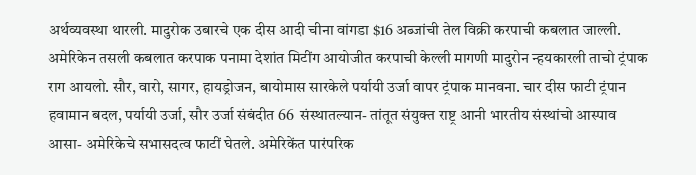अर्थव्यवस्था थारली. मादुरोक उबारचे एक दीस आदी चीना वांगडा $16 अब्जांची तेल विक्री करपाची कबलात जाल्ली. अमेरिकेन तसली कबलात करपाक पनामा देशांत मिटींग आयोजीत करपाची केल्ली मागणी मादुरोन न्हयकारली ताचो ट्रंपाक राग आयलो. सौर, वारो, सागर, हायड्रोजन, बायोमास सारकेले पर्यायी उर्जा वापर ट्रंपाक मानवना. चार दीस फाटी ट्रंपान हवामान बदल, पर्यायी उर्जा, सौर उर्जा संबंदीत 66  संस्थातल्यान- तांतूत संयुक्त राष्ट्र आनी भारतीय संस्थांचो आस्पाव आसा- अमेरिकेचे सभासदत्व फाटीं घेतले. अमेरिकेंत पारंपरिक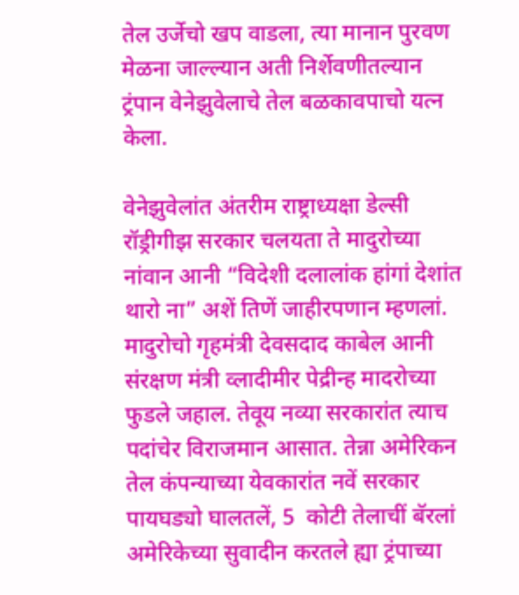तेल उर्जेचो खप वाडला, त्या मानान पुरवण मेळना जाल्ल्यान अती निर्शेवणीतल्यान ट्रंपान वेनेझुवेलाचे तेल बळकावपाचो यत्न केला.

वेनेझुवेलांत अंतरीम राष्ट्राध्यक्षा डेल्सी रॉड्रीगीझ सरकार चलयता ते मादुरोच्या नांवान आनी “विदेशी दलालांक हांगां देशांत थारो ना” अशें तिणें जाहीरपणान म्हणलां. मादुरोचो गृहमंत्री देवसदाद काबेल आनी संरक्षण मंत्री व्लादीमीर पेद्रीन्ह मादरोच्या फुडले जहाल. तेवूय नव्या सरकारांत त्याच पदांचेर विराजमान आसात. तेन्ना अमेरिकन तेल कंपन्याच्या येवकारांत नवें सरकार  पायघड्यो घालतलें, 5  कोटी तेलाचीं बॅरलां अमेरिकेच्या सुवादीन करतले ह्या ट्रंपाच्या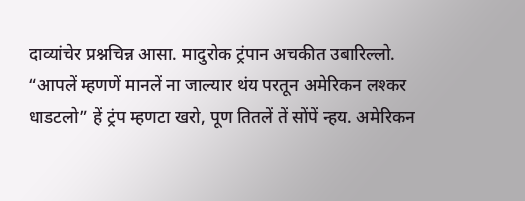दाव्यांचेर प्रश्नचिन्न आसा. मादुरोक ट्रंपान अचकीत उबारिल्लो. “आपलें म्हणणें मानलें ना जाल्यार थंय परतून अमेरिकन लश्कर धाडटलो” हें ट्रंप म्हणटा खरो, पूण तितलें तें सोंपें न्हय. अमेरिकन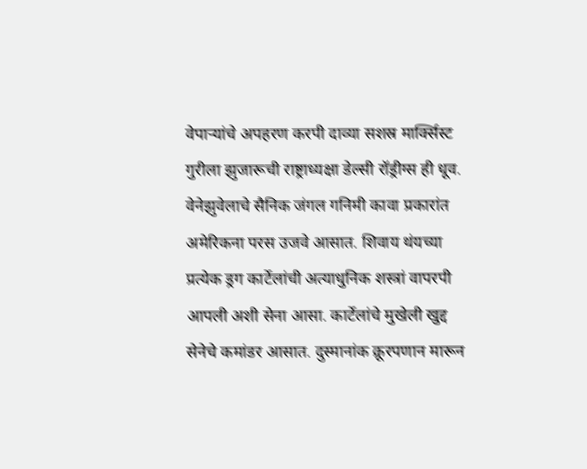वेपाऱ्यांचे अपहरण करपी दाव्या सशस्र मार्क्सिस्ट गुरीला झुजारूची राष्ट्राध्यक्षा डेल्सी रॉड्रीग्स ही धूव. वेनेझुवेलाचे सैनिक जंगल गनिमी कावा प्रकारांत अमेरिकना परस उजवे आसात. शिवाय थंयच्या प्रत्येक ड्रग कार्टेलांची अत्याधुनिक शस्त्रां वापरपी आपली अशी सेना आसा. कार्टेलांचे मुखेली खुद्द सेनेचे कमांडर आसात. दुस्मानांक क्रूरपणान मारून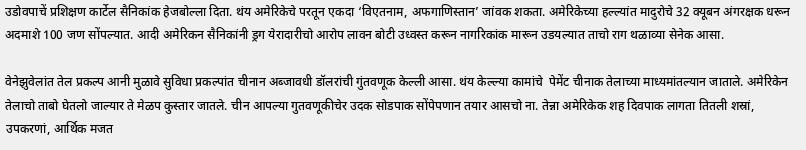उडोवपाचें प्रशिक्षण कार्टेल सैनिकांक हेजबोल्ला दिता. थंय अमेरिकेचे परतून एकदा ‘विएतनाम, अफगाणिस्तान’ जांवक शकता. अमेरिकेच्या हल्ल्यांत मादुरोचे 32 क्यूबन अंगरक्षक धरून अदमाशे 100 जण सोंपल्यात. आदी अमेरिकन सैनिकांनी ड्रग येरादारीचो आरोप लावन बोटी उध्वस्त करून नागरिकांक मारून उडयल्यात ताचो राग थळाव्या सेनेक आसा.

वेनेझुवेलांत तेल प्रकल्प आनी मुळावे सुविधा प्रकल्पांत चीनान अब्जावधी डॉलरांची गुंतवणूक केल्ली आसा. थंय केल्ल्या कामांचे  पेमेंट चीनाक तेलाच्या माध्यमांतल्यान जाताले. अमेरिकेन तेलाचो ताबो घेतलो जाल्यार ते मेळप कुस्तार जातले. चीन आपल्या गुतवणूकीचेर उदक सोडपाक सोंपेपणान तयार आसचो ना. तेन्ना अमेरिकेक शह दिवपाक लागता तितली शस्रां, उपकरणां, आर्थिक मजत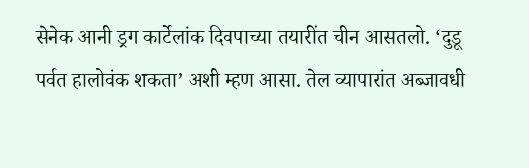सेनेक आनी ड्रग कार्टेलांक दिवपाच्या तयारींत चीन आसतलो. ‘दुडू पर्वत हालोवंक शकता’ अशी म्हण आसा. तेल व्यापारांत अब्जावधी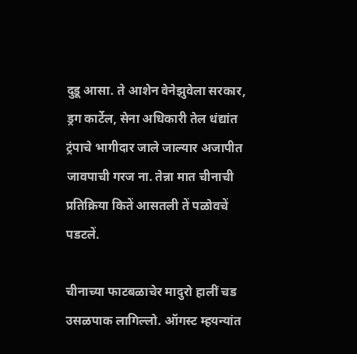दुडू आसा. ते आशेन वेनेझुवेला सरकार, ड्रग कार्टेल, सेना अधिकारी तेल धंद्यांत ट्रंपाचे भागीदार जाले जाल्यार अजापीत जावपाची गरज ना. तेन्ना मात चीनाची प्रतिक्रिया कितें आसतली तें पळोवचें पडटलें.

चीनाच्या फाटबळाचेर मादुरो हालीं चड उसळपाक लागिल्लो. ऑगस्ट म्हयन्यांत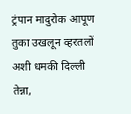ट्रंपान मादुरोक आपूण तुका उखलून व्हरतलों अशी धमकी दिल्ली तेन्ना,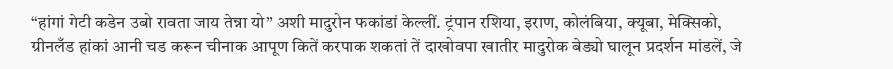“हांगां गेटी कडेन उबो रावता जाय तेन्ना यो” अशी मादुरोन फकांडां केल्लीं. ट्रंपान रशिया, इराण, कोलंबिया, क्यूबा, मेक्सिको, ग्रीनलँड हांकां आनी चड करून चीनाक आपूण कितें करपाक शकतां तें दाखोवपा खातीर मादुरोक बेड्यो घालून प्रदर्शन मांडलें, जे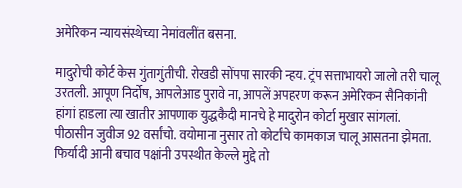अमेरिकन न्यायसंस्थेच्या नेमांवलींत बसना.

मादुरोची कोर्ट केस गुंतागुंतीची. रोखडी सोंपपा सारकी न्हय. ट्रंप सत्ताभायरो जालो तरी चालू उरतली. आपूण निर्दोष, आपलेआड पुरावे ना, आपलें अपहरण करून अमेरिकन सैनिकांनी हांगां हाडला त्या खातीर आपणाक युद्धकैदी मानचे हे मादुरोन कोर्टा मुखार सांगलां. पीठासीन जुवीज 92 वर्सांचो. वयोमाना नुसार तो कोर्टांचे कामकाज चालू आसतना झेमता. फिर्यादी आनी बचाव पक्षांनी उपस्थीत केल्ले मुद्दे तो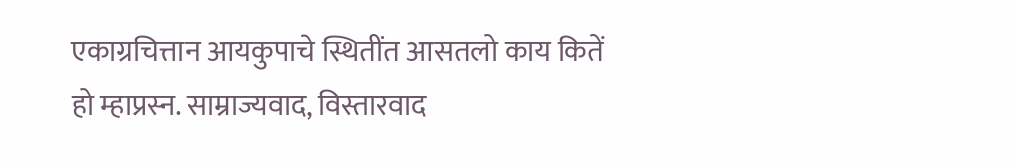एकाग्रचित्तान आयकुपाचे स्थितींत आसतलो काय कितें हो म्हाप्रस्न. साम्राज्यवाद, विस्तारवाद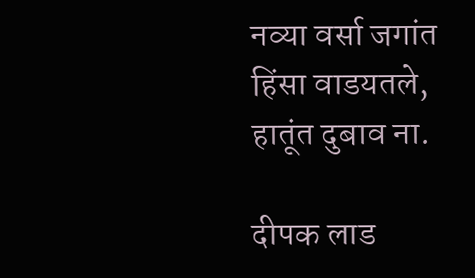नव्या वर्सा जगांत हिंसा वाडयतले, हातूंत दुबाव ना.

दीपक लाड